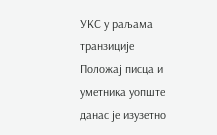УКС у раљама транзиције
Положај писца и уметника уопште данас је изузетно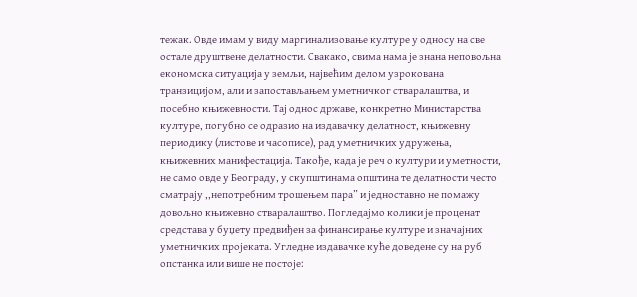тежак. Овде имам у виду маргинализовање културе у односу на све остале друштвене делатности. Свакако, свима нама је знана неповољна економска ситуација у земљи, највећим делом узрокована транзицијом, али и запостављањем уметничког стваралаштва, и посебно књижевности. Тај однос државе, конкретно Министарства културе, погубно се одразио на издавачку делатност, књижевну периoдику (листове и часописе), рад уметничких удружења, књижевних манифестација. Такође, када је реч о култури и уметности, не само овде у Београду, у скупштинама општина те делатности често сматрају ,,непотребним трошењем пара” и једноставно не помажу довољно књижевно стваралаштво. Погледајмо колики је проценат средстава у буџету предвиђен за финансирање културе и значајних уметничких пројеката. Угледне издавачке куће доведене су на руб опстанка или више не постоје: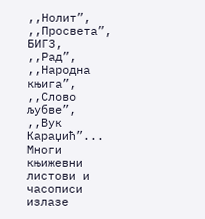,,Нолит”, ,,Просвета”, БИГЗ, ,,Рад”, ,,Народна књига”, ,,Слово љубве”, ,,Вук Караџић”... Многи књижевни листови и часописи излазе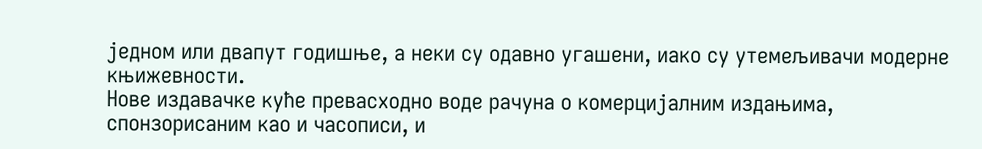једном или двапут годишње, а неки су одавно угашени, иако су утемељивачи модерне књижевности.
Нове издавачке куће превасходно воде рачуна о комерцијалним издањима, спонзорисаним као и часописи, и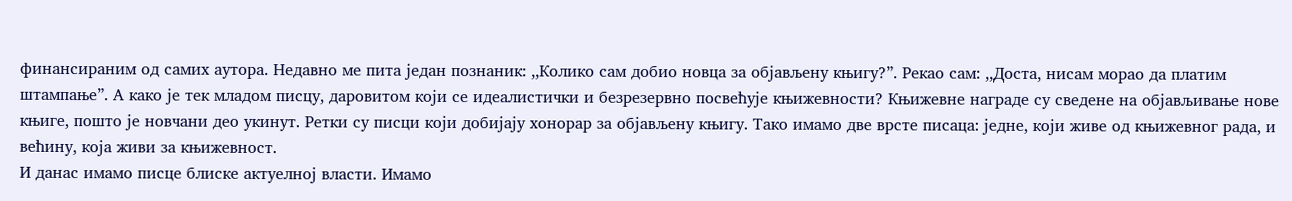финансираним од самих аутора. Недавно ме пита један познаник: ,,Колико сам добио новца за објављену књигу?”. Рекао сам: ,,Доста, нисам морао да платим штампање”. А како је тек младом писцу, даровитом који се идеалистички и безрезервно посвећује књижевности? Књижевне награде су сведене на објављивање нове књиге, пошто је новчани део укинут. Ретки су писци који добијају хонорар за објављену књигу. Тако имамо две врсте писаца: једне, који живе од књижевног рада, и већину, која живи за књижевност.
И данас имамо писце блиске актуелној власти. Имамо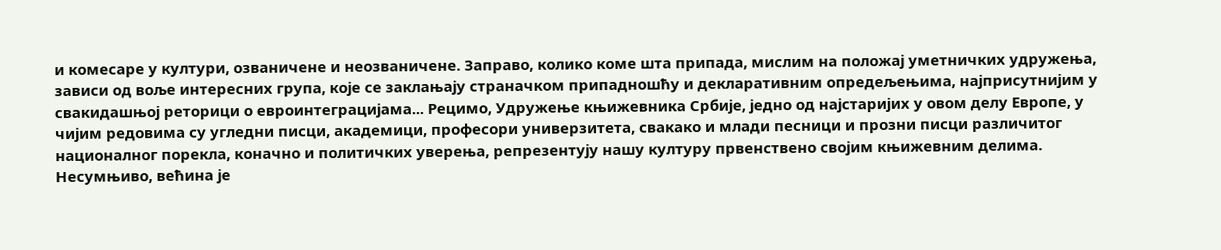и комесаре у култури, озваничене и неозваничене. Заправо, колико коме шта припада, мислим на положај уметничких удружења, зависи од воље интересних група, које се заклањају страначком припадношћу и декларативним опредељењима, најприсутнијим у свакидашњој реторици о евроинтеграцијама... Рецимо, Удружење књижевника Србије, једно од најстаријих у овом делу Европе, у чијим редовима су угледни писци, академици, професори универзитета, свакако и млади песници и прозни писци различитог националног порекла, коначно и политичких уверења, репрезентују нашу културу првенствено својим књижевним делима. Несумњиво, већина је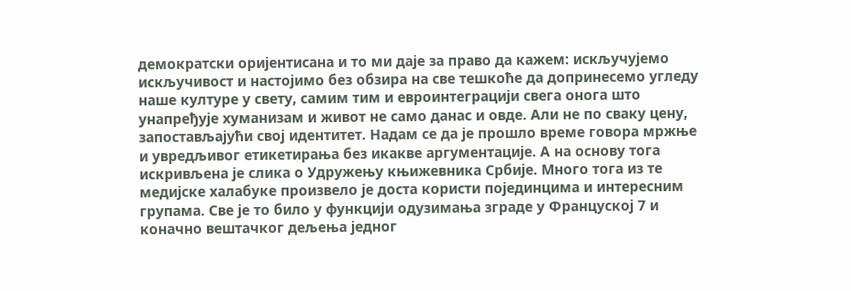демократски оријентисана и то ми даје за право да кажем: искључујемо искључивост и настојимо без обзира на све тешкоће да допринесемо угледу наше културе у свету, самим тим и евроинтеграцији свега онога што унапређује хуманизам и живот не само данас и овде. Али не по сваку цену, запостављајући свој идентитет. Надам се да је прошло време говора мржње и увредљивог етикетирања без икакве аргументације. А на основу тога искривљена је слика о Удружењу књижевника Србије. Много тога из те медијске халабуке произвело је доста користи појединцима и интересним групама. Све је то било у функцији одузимања зграде у Француској 7 и коначно вештачког дељења једног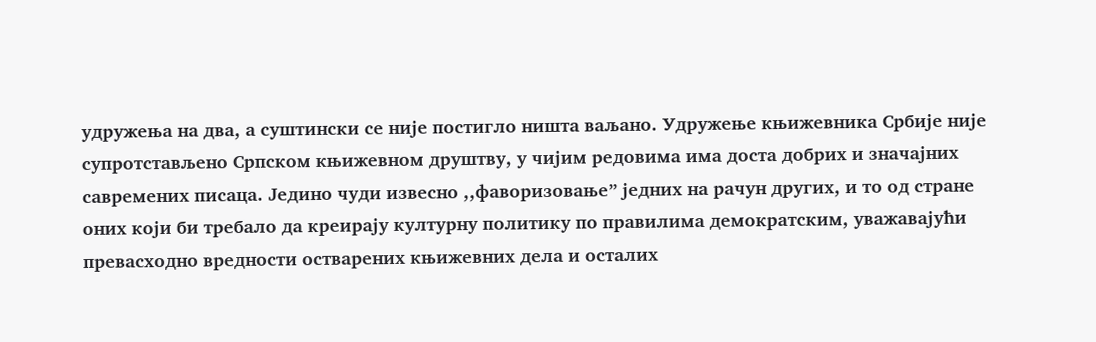удружења на два, а суштински се није постигло ништа ваљано. Удружење књижевника Србије није супротстављено Српском књижевном друштву, у чијим редовима има доста добрих и значајних савремених писаца. Једино чуди извесно ,,фаворизовање” једних на рачун других, и то од стране оних који би требало да креирају културну политику по правилима демократским, уважавајући превасходно вредности остварених књижевних дела и осталих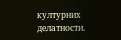културних делатности.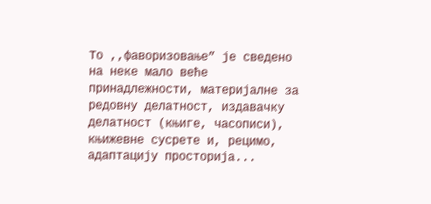То ,,фаворизовање” је сведено на неке мало веће принадлежности, материјалне за редовну делатност, издавачку делатност (књиге, часописи), књижевне сусрете и, рецимо, адаптацију просторија...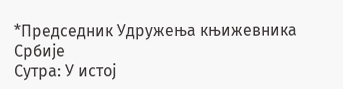*Председник Удружења књижевника Србије
Сутра: У истој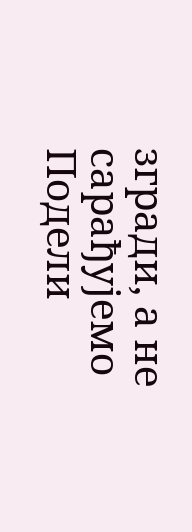згради, а не сарађујемо
Подели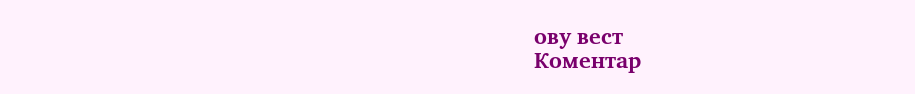ову вест
Комeнтар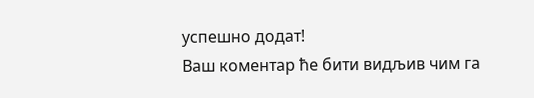успeшно додат!
Ваш комeнтар ћe бити видљив чим га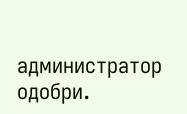администратор одобри.